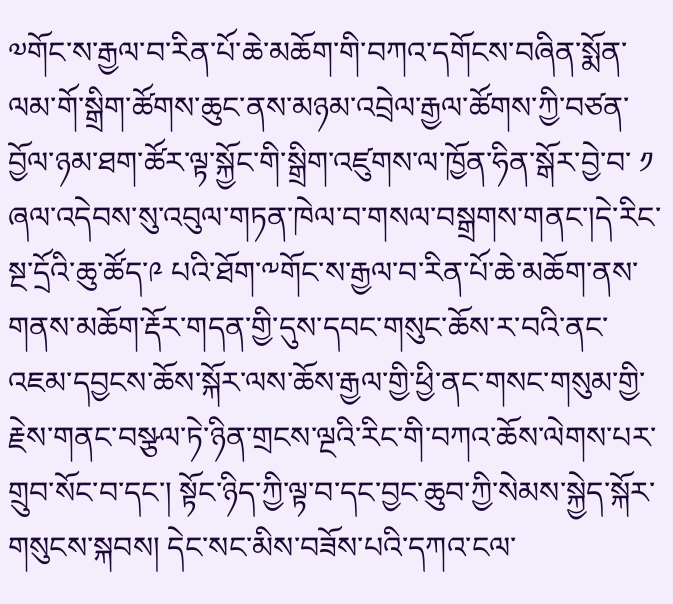༧གོང་ས་རྒྱལ་བ་རིན་པོ་ཆེ་མཆོག་གི་བཀའ་དགོངས་བཞིན་སྨོན་ལམ་གོ་སྒྲིག་ཚོགས་ཆུང་ནས་མཉམ་འབྲེལ་རྒྱལ་ཚོགས་ཀྱི་བཙན་བྱོལ་ཉམ་ཐག་ཚོར་ལྟ་སྐྱོང་གི་སྒྲིག་འཛུགས་ལ་ཁྱོན་ཧིན་སྒོར་བྱེ་བ་ ༡ ཞལ་འདེབས་སུ་འབུལ་གཏན་ཁེལ་བ་གསལ་བསྒྲགས་གནང་།དེ་རིང་སྔ་དྲོའི་ཆུ་ཚོད་༩ པའི་ཐོག་༸གོང་ས་རྒྱལ་བ་རིན་པོ་ཆེ་མཆོག་ནས་གནས་མཆོག་རྡོར་གདན་གྱི་དུས་དབང་གསུང་ཆོས་ར་བའི་ནང་འཇམ་དབྱངས་ཆོས་སྐོར་ལས་ཆོས་རྒྱལ་གྱི་ཕྱི་ནང་གསང་གསུམ་གྱི་རྗེས་གནང་བསྩལ་ཏེ་ཉིན་གྲངས་ལྔའི་རིང་གི་བཀའ་ཆོས་ལེགས་པར་གྲུབ་སོང་བ་དང་། སྟོང་ཉིད་ཀྱི་ལྟ་བ་དང་བྱང་ཆུབ་ཀྱི་སེམས་སྐྱེད་སྐོར་གསུངས་སྐབས། དེང་སང་མིས་བཟོས་པའི་དཀའ་ངལ་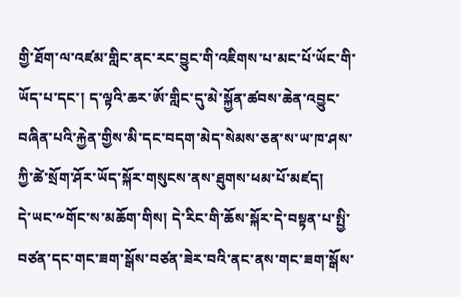གྱི་ཐོག་ལ་འཛམ་གླིང་ནང་རང་བྱུང་གི་འཇིགས་པ་མང་པོ་ཡོང་གི་ཡོད་པ་དང་། ད་ལྟའི་ཆར་ཨོ་གླིང་དུ་མེ་སྐྱོན་ཚབས་ཆེན་འབྱུང་བཞིན་པའི་རྐྱེན་གྱིས་མི་དང་བདག་མེད་སེམས་ཅན་ས་ཡ་ཁ་ཤས་ཀྱི་ཚེ་སྲོག་ཤོར་ཡོད་སྐོར་གསུངས་ནས་ཐུགས་ཕམ་པོ་མཛད།
དེ་ཡང་༸གོང་ས་མཆོག་གིས། དེ་རིང་གི་ཆོས་སྐོར་དེ་བསྟན་པ་སྤྱི་བཙན་དང་གང་ཟག་སྒོས་བཙན་ཟེར་བའི་ནང་ནས་གང་ཟག་སྒོས་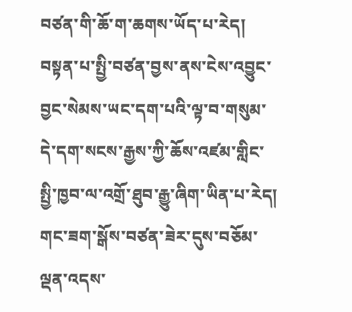བཙན་གི་ཆོ་ག་ཆགས་ཡོད་པ་རེད། བསྟན་པ་སྤྱི་བཙན་བྱས་ནས་ངེས་འབྱུང་བྱང་སེམས་ཡང་དག་པའི་ལྟ་བ་གསུམ་དེ་དག་སངས་རྒྱས་ཀྱི་ཆོས་འཛམ་གླིང་སྤྱི་ཁྱབ་ལ་འགྲོ་ཐུབ་རྒྱུ་ཞིག་ཡིན་པ་རེད། གང་ཟག་སྒོས་བཙན་ཟེར་དུས་བཅོམ་ལྡན་འདས་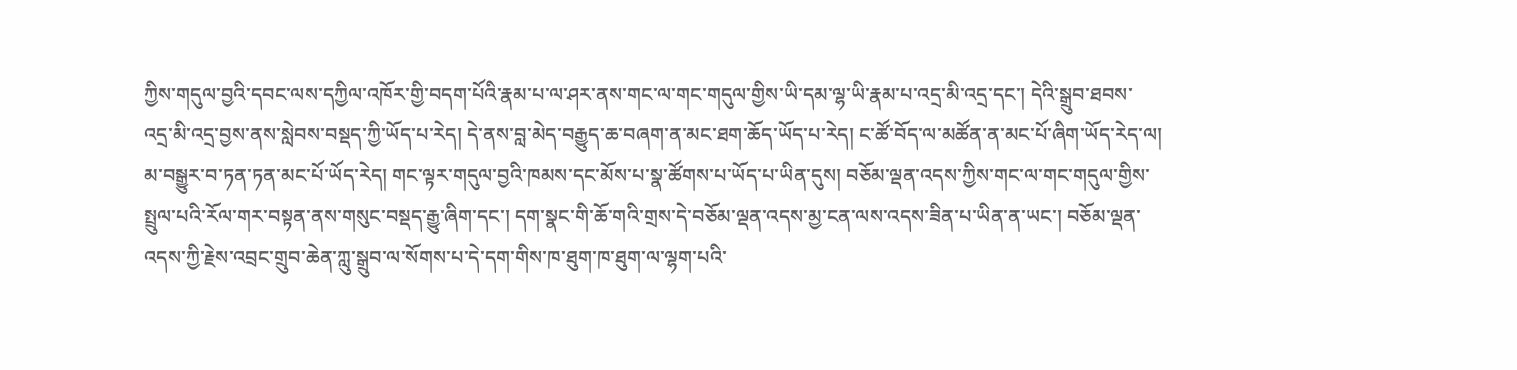ཀྱིས་གདུལ་བྱའི་དབང་ལས་དཀྱིལ་འཁོར་གྱི་བདག་པོའི་རྣམ་པ་ལ་ཤར་ནས་གང་ལ་གང་གདུལ་གྱིས་ཡི་དམ་ལྷ་ཡི་རྣམ་པ་འདྲ་མི་འདྲ་དང་། དེའི་སྒྲུབ་ཐབས་འདྲ་མི་འདྲ་བྱས་ནས་སླེབས་བསྡད་ཀྱི་ཡོད་པ་རེད། དེ་ནས་བླ་མེད་བརྒྱུད་ཆ་བཞག་ན་མང་ཐག་ཆོད་ཡོད་པ་རེད། ང་ཚོ་བོད་ལ་མཚོན་ན་མང་པོ་ཞིག་ཡོད་རེད་ལ། མ་བསྒྱུར་བ་ཏན་ཏན་མང་པོ་ཡོད་རེད། གང་ལྟར་གདུལ་བྱའི་ཁམས་དང་མོས་པ་སྣ་ཚོགས་པ་ཡོད་པ་ཡིན་དུས། བཅོམ་ལྡན་འདས་ཀྱིས་གང་ལ་གང་གདུལ་གྱིས་སྤྲུལ་པའི་རོལ་གར་བསྟན་ནས་གསུང་བསྡད་རྒྱུ་ཞིག་དང་། དག་སྣང་གི་ཆོ་གའི་གྲས་དེ་བཅོམ་ལྡན་འདས་མྱ་ངན་ལས་འདས་ཟིན་པ་ཡིན་ན་ཡང་། བཅོམ་ལྡན་འདས་ཀྱི་རྗེས་འབྲང་གྲུབ་ཆེན་ཀླུ་སྒྲུབ་ལ་སོགས་པ་དེ་དག་གིས་ཁ་ཐུག་ཁ་ཐུག་ལ་ལྷག་པའི་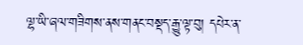ལྷ་ཡི་ཞལ་གཟིགས་ནས་གནང་བསྡད་རྒྱུ་ལྟ་བུ། དཔེར་ན་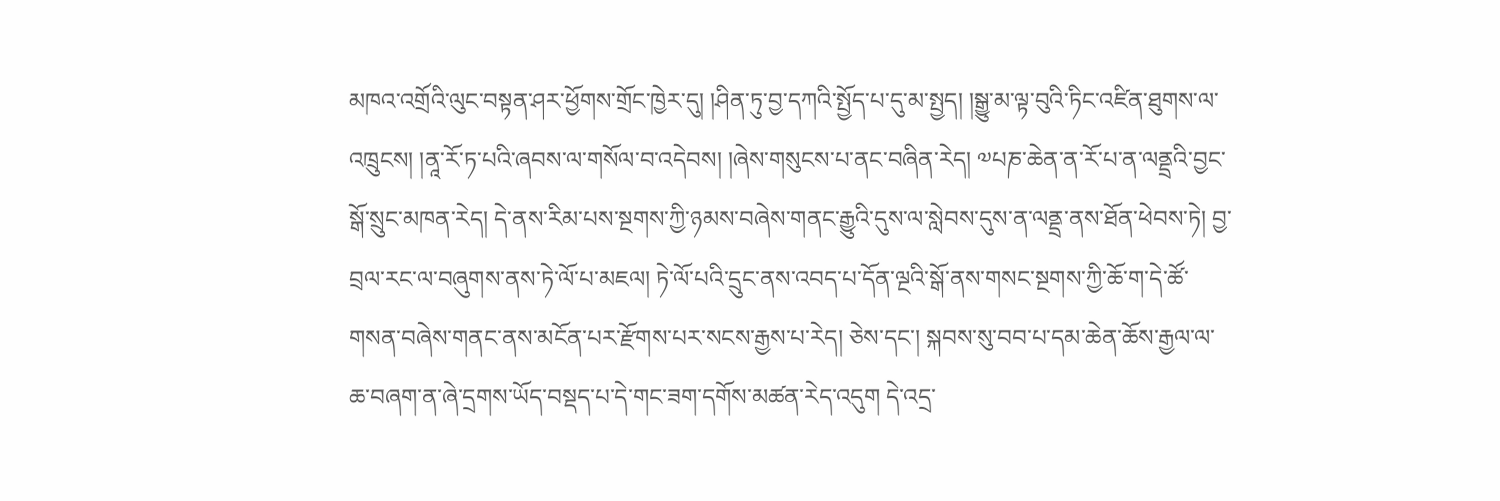མཁའ་འགྲོའི་ལུང་བསྟན་ཤར་ཕྱོགས་གྲོང་ཁྱེར་དུ། །ཤིན་ཏུ་བྱ་དཀའི་སྤྱོད་པ་དུ་མ་སྤྱད། །སྒྱུ་མ་ལྟ་བུའི་ཏིང་འཛིན་ཐུགས་ལ་འཁྲུངས། །ནཱ་རོ་ཏ་པའི་ཞབས་ལ་གསོལ་བ་འདེབས། །ཞེས་གསུངས་པ་ནང་བཞིན་རེད། ༧པཎ་ཆེན་ན་རོ་པ་ན་ལནྡྲའི་བྱང་སྒོ་སྲུང་མཁན་རེད། དེ་ནས་རིམ་པས་སྔགས་ཀྱི་ཉམས་བཞེས་གནང་རྒྱུའི་དུས་ལ་སླེབས་དུས་ན་ལནྡྲ་ནས་ཐོན་ཕེབས་ཏེ། བྱ་བྲལ་རང་ལ་བཞུགས་ནས་ཏེ་ལོ་པ་མཇལ། ཏེ་ལོ་པའི་དྲུང་ནས་འབད་པ་དོན་ལྔའི་སྒོ་ནས་གསང་སྔགས་ཀྱི་ཆོ་ག་དེ་ཚོ་གསན་བཞེས་གནང་ནས་མངོན་པར་རྫོགས་པར་སངས་རྒྱས་པ་རེད། ཅེས་དང་། སྐབས་སུ་བབ་པ་དམ་ཆེན་ཆོས་རྒྱལ་ལ་ཆ་བཞག་ན་ཞེ་དྲགས་ཡོད་བསྡད་པ་དེ་གང་ཟག་དགོས་མཚན་རེད་འདུག དེ་འདྲ་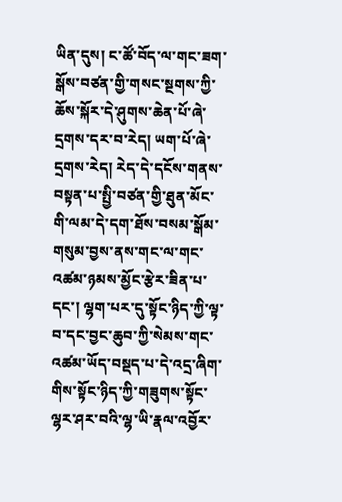ཡིན་དུས། ང་ཚོ་བོད་ལ་གང་ཟག་སྒོས་བཙན་གྱི་གསང་སྔགས་ཀྱི་ཆོས་སྐོར་དེ་ཤུགས་ཆེན་པོ་ཞེ་དྲགས་དར་བ་རེད། ཡག་པོ་ཞེ་དྲགས་རེད། རེད་དེ་དངོས་གནས་བསྟན་པ་སྤྱི་བཙན་གྱི་ཐུན་མོང་གི་ལམ་དེ་དག་ཐོས་བསམ་སྒོམ་གསུམ་བྱས་ནས་གང་ལ་གང་འཚམ་ཉམས་མྱོང་རྩེར་ཟིན་པ་དང་། ལྷག་པར་དུ་སྟོང་ཉིད་ཀྱི་ལྟ་བ་དང་བྱང་ཆུབ་ཀྱི་སེམས་གང་འཚམ་ཡོད་བསྡད་པ་དེ་འདྲ་ཞིག་གིས་སྟོང་ཉིད་ཀྱི་གཟུགས་སྟོང་ལྷར་ཤར་བའི་ལྷ་ཡི་རྣལ་འབྱོར་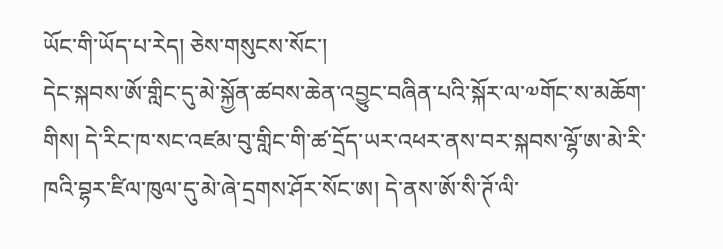ཡོང་གི་ཡོད་པ་རེད། ཅེས་གསུངས་སོང་།
དེང་སྐབས་ཨོ་གླིང་དུ་མེ་སྐྱོན་ཚབས་ཆེན་འབྱུང་བཞིན་པའི་སྐོར་ལ་༧གོང་ས་མཆོག་གིས། དེ་རིང་ཁ་སང་འཛམ་བུ་གླིང་གི་ཚ་དྲོད་ཡར་འཕར་ནས་བར་སྐབས་ལྷོ་ཨ་མེ་རི་ཁའི་བྷར་ཛིལ་ཁུལ་དུ་མེ་ཞེ་དྲགས་ཤོར་སོང་ཨ། དེ་ནས་ཨོ་སི་ཊོ་ལི་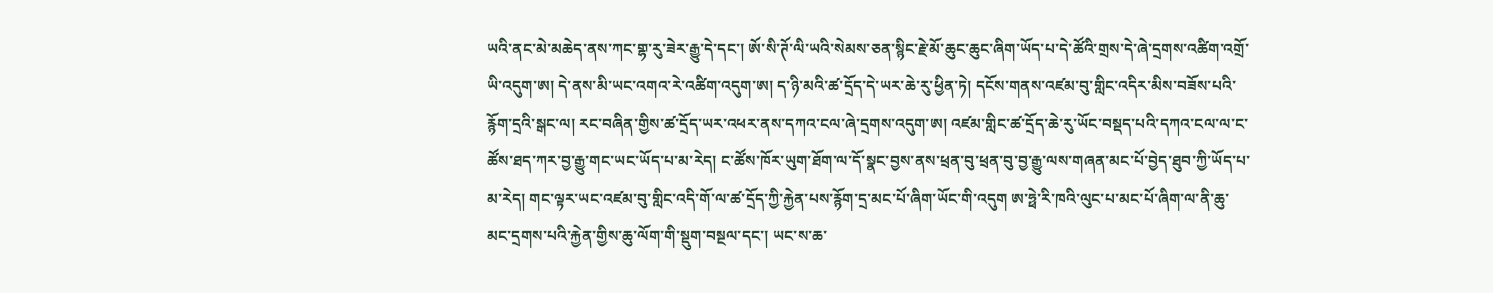ཡའི་ནང་མེ་མཆེད་ནས་ཀང་གྷ་རུ་ཟེར་རྒྱུ་དེ་དང་། ཨོ་སི་ཊོ་ལི་ཡའི་སེམས་ཅན་སྙིང་རྗེ་མོ་ཆུང་ཆུང་ཞིག་ཡོད་པ་དེ་ཚོའི་གྲས་དེ་ཞེ་དྲགས་འཚིག་འགྲོ་ཡི་འདུག་ཨ། དེ་ནས་མི་ཡང་འགའ་རེ་འཚིག་འདུག་ཨ། ད་ཉི་མའི་ཚ་དྲོད་དེ་ཡར་ཆེ་རུ་ཕྱིན་ཏེ། དངོས་གནས་འཛམ་བུ་གླིང་འདིར་མིས་བཟོས་པའི་རྙོག་དྲའི་སྒང་ལ། རང་བཞིན་གྱིས་ཚ་དྲོད་ཡར་འཕར་ནས་དཀའ་ངལ་ཞེ་དྲགས་འདུག་ཨ། འཛམ་གླིང་ཚ་དྲོད་ཆེ་རུ་ཡོང་བསྡད་པའི་དཀའ་ངལ་ལ་ང་ཚོས་ཐད་ཀར་བྱ་རྒྱུ་གང་ཡང་ཡོད་པ་མ་རེད། ང་ཚོས་ཁོར་ཡུག་ཐོག་ལ་དོ་སྣང་བྱས་ནས་ཕྲན་བུ་ཕྲན་བུ་བྱ་རྒྱུ་ལས་གཞན་མང་པོ་བྱེད་ཐུབ་ཀྱི་ཡོད་པ་མ་རེད། གང་ལྟར་ཡང་འཛམ་བུ་གླིང་འདི་གོ་ལ་ཚ་དྲོད་ཀྱི་རྐྱེན་པས་རྙོག་དྲ་མང་པོ་ཞིག་ཡོང་གི་འདུག ཨ་ཧྥེ་རི་ཁའི་ལུང་པ་མང་པོ་ཞིག་ལ་ནི་ཆུ་མང་དྲགས་པའི་རྐྱེན་གྱིས་ཆུ་ལོག་གི་སྡུག་བསྔལ་དང་། ཡང་ས་ཆ་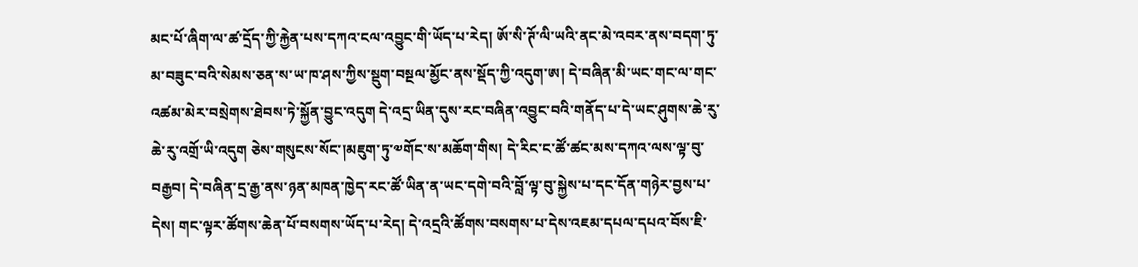མང་པོ་ཞིག་ལ་ཚ་དྲོད་ཀྱི་རྐྱེན་པས་དཀའ་ངལ་འབྱུང་གི་ཡོད་པ་རེད། ཨོ་སི་ཊོ་ལི་ཡའི་ནང་མེ་འབར་ནས་བདག་ཏུ་མ་བཟུང་བའི་སེམས་ཅན་ས་ཡ་ཁ་ཤས་ཀྱིས་སྡུག་བསྔལ་མྱོང་ནས་སྡོད་ཀྱི་འདུག་ཨ། དེ་བཞིན་མི་ཡང་གང་ལ་གང་འཚམ་མེར་བསྲེགས་ཐེབས་ཏེ་སྐྱོན་བྱུང་འདུག དེ་འདྲ་ཡིན་དུས་རང་བཞིན་འབྱུང་བའི་གནོད་པ་དེ་ཡང་ཤུགས་ཆེ་རུ་ཆེ་རུ་འགྲོ་ཡི་འདུག ཅེས་གསུངས་སོང་།མཇུག་ཏུ་༧གོང་ས་མཆོག་གིས། དེ་རིང་ང་ཚོ་ཚང་མས་དཀའ་ལས་ལྟ་བུ་བརྒྱབ། དེ་བཞིན་དྲ་རྒྱ་ནས་ཉན་མཁན་ཁྱེད་རང་ཚོ་ཡིན་ན་ཡང་དགེ་བའི་བློ་ལྟ་བུ་སྐྱེས་པ་དང་དོན་གཉེར་བྱས་པ་དེས། གང་ལྟར་ཚོགས་ཆེན་པོ་བསགས་ཡོད་པ་རེད། དེ་འདྲའི་ཚོགས་བསགས་པ་དེས་འཇམ་དཔལ་དཔའ་བོས་ཇི་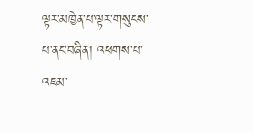ལྟར་མཁྱེན་པ་ལྟར་གསུངས་པ་ནང་བཞིན། འཕགས་པ་འཇམ་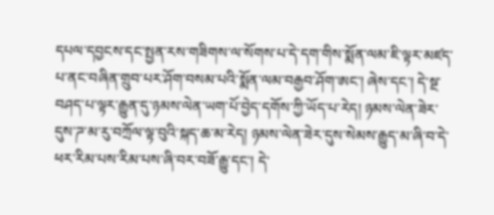དཔལ་དབྱངས་དང་སྤྱན་རས་གཟིགས་ལ་སོགས་པ་དེ་དག་གིས་སྨོན་ལམ་ཇི་ལྟར་མཛད་པ་ནང་བཞིན་གྲུབ་པར་ཤོག་བསམ་པའི་སྨོན་ལམ་བརྒྱབ་ཤོག་ཨང་། ཞེས་དང་། དེ་སྔ་བཤད་པ་ལྟར་རྒྱུན་དུ་ཉམས་ལེན་ཡག་པོ་བྱེད་དགོས་ཀྱི་ཡོད་པ་རེད། ཉམས་ལེན་ཟེར་དུས་ཌ་མ་རུ་བཀྲོལ་ལྟ་བུའི་སྐད་ཆ་མ་རེད། ཉམས་ལེན་ཟེར་དུས་སེམས་རྒྱུད་མ་ཞི་བ་དེ་ཕར་རིམ་པས་རིམ་པས་ཞི་བར་བཟོ་རྒྱུ་དང་། དེ་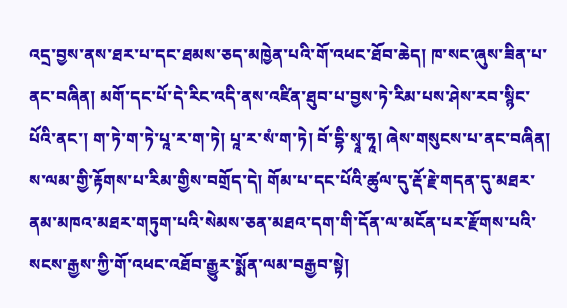འདྲ་བྱས་ནས་ཐར་པ་དང་ཐམས་ཅད་མཁྱེན་པའི་གོ་འཕང་ཐོབ་ཆེད། ཁ་སང་ཞུས་ཟིན་པ་ནང་བཞིན། མགོ་དང་པོ་དེ་རིང་འདི་ནས་འཛིན་ཐུབ་པ་བྱས་ཏེ་རིམ་པས་ཤེས་རབ་སྙིང་པོའི་ནང་། ག་ཏེ་ག་ཏེ་པཱ་ར་ག་ཏེ། པཱ་ར་སཾ་ག་ཏེ། བོ་དྷི་སྭཱ་ཧཱ། ཞེས་གསུངས་པ་ནང་བཞིན། ས་ལམ་གྱི་རྟོགས་པ་རིམ་གྱིས་བགྲོད་དེ། གོམ་པ་དང་པོའི་ཚུལ་དུ་རྡོ་རྗེ་གདན་དུ་མཐར་ནམ་མཁའ་མཐར་གཏུག་པའི་སེམས་ཅན་མཐའ་དག་གི་དོན་ལ་མངོན་པར་རྫོགས་པའི་སངས་རྒྱས་ཀྱི་གོ་འཕང་འཐོབ་རྒྱུར་སྨོན་ལམ་བརྒྱབ་སྟེ།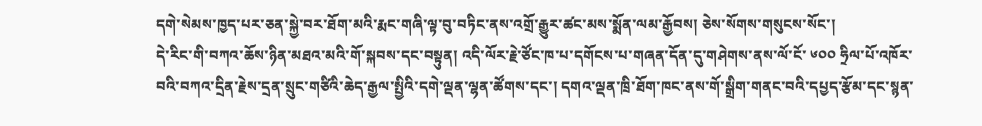དགེ་སེམས་ཁྱད་པར་ཅན་སྐྱེ་བར་ཐོག་མའི་རྨང་གཞི་ལྟ་བུ་བཏིང་ནས་འགྲོ་རྒྱུར་ཚང་མས་སྨོན་ལམ་རྒྱོབས། ཅེས་སོགས་གསུངས་སོང་།
དེ་རིང་གི་བཀའ་ཆོས་ཉིན་མཐའ་མའི་གོ་སྐབས་དང་བསྟུན། འདི་ལོར་རྗེ་ཙོང་ཁ་པ་དགོངས་པ་གཞན་དོན་དུ་གཤེགས་ནས་ལོ་ངོ་ ༦༠༠ ཧྲིལ་པོ་འཁོར་བའི་བཀའ་དྲིན་རྗེས་དྲན་སྲུང་གཙིའི་ཆེད་རྒྱལ་སྤྱིའི་དགེ་ལྡན་ལྷན་ཚོགས་དང་། དགའ་ལྡན་ཁྲི་ཐོག་ཁང་ནས་གོ་སྒྲིག་གནང་བའི་དཔྱད་རྩོམ་དང་སྙན་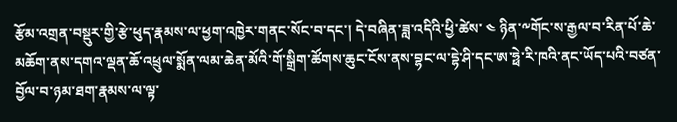རྩོམ་འགྲན་བསྡུར་གྱི་རྩེ་ཕུད་རྣམས་ལ་ཕྱག་འཁྱེར་གནང་སོང་བ་དང་། དེ་བཞིན་ཟླ་འདིའི་ཕྱི་ཚེས་ ༤ ཉིན་༸གོང་ས་རྒྱལ་བ་རིན་པོ་ཆེ་མཆོག་ནས་དགའ་ལྡན་ཆོ་འཕྲུལ་སྨོན་ལམ་ཆེན་མོའི་གོ་སྒྲིག་ཚོགས་ཆུང་ངོས་ནས་བྷང་ལ་དྷེ་ཤི་དང་ཨ་ཧྥེ་རི་ཁའི་ནང་ཡོད་པའི་བཙན་བྱོལ་བ་ཉམ་ཐག་རྣམས་ལ་ལྟ་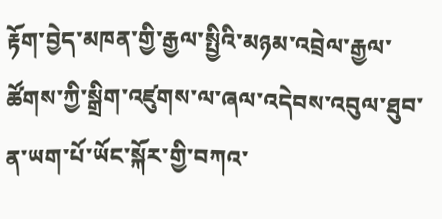རྟོག་བྱེད་མཁན་གྱི་རྒྱལ་སྤྱིའི་མཉམ་འབྲེལ་རྒྱལ་ཚོགས་ཀྱི་སྒྲིག་འཛུགས་ལ་ཞལ་འདེབས་འབུལ་ཐུབ་ན་ཡག་པོ་ཡོང་སྐོར་གྱི་བཀའ་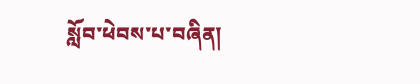སློབ་ཕེབས་པ་བཞིན།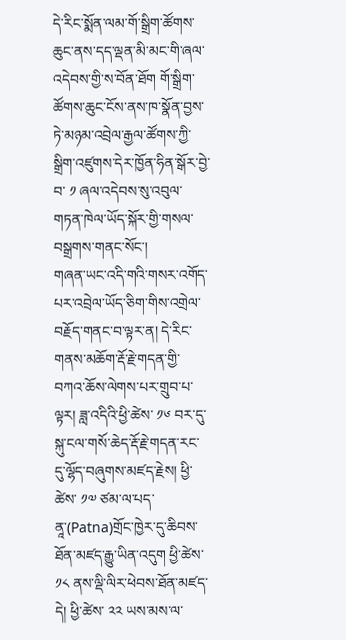དེ་རིང་སྨོན་ལམ་གོ་སྒྲིག་ཚོགས་ཆུང་ནས་དད་ལྡན་མི་མང་གི་ཞལ་འདེབས་གྱི་ས་བོན་ཐོག གོ་སྒྲིག་ཚོགས་ཆུང་ངོས་ནས་ཁ་སྣོན་བྱས་ཏེ་མཉམ་འབྲེལ་རྒྱལ་ཚོགས་ཀྱི་སྒྲིག་འཛུགས་དེར་ཁྱོན་ཧིན་སྒོར་བྱེ་བ་ ༡ ཞལ་འདེབས་སུ་འབུལ་གཏན་ཁེལ་ཡོད་སྐོར་གྱི་གསལ་བསྒྲགས་གནང་སོང་།
གཞན་ཡང་འདི་གའི་གསར་འགོད་པར་འབྲེལ་ཡོད་ཅིག་གིས་འགྲེལ་བརྗོད་གནང་བ་ལྟར་ན། དེ་རིང་གནས་མཆོག་རྡོ་རྗེ་གདན་གྱི་བཀའ་ཆོས་ལེགས་པར་གྲུབ་པ་ལྟར། ཟླ་འདིའི་ཕྱི་ཚེས་ ༡༦ བར་དུ་སྐུ་ངལ་གསོ་ཆེད་རྡོ་རྗེ་གདན་རང་དུ་ལྷོད་བཞུགས་མཛད་རྗེས། ཕྱི་ཚེས་ ༡༧ ཙམ་ལ་པད་ནཱ་(Patna)གྲོང་ཁྱེར་དུ་ཆིབས་ཐོན་མཛད་རྒྱུ་ཡིན་འདུག ཕྱི་ཚེས་ ༡༨ ནས་ལྡི་ལིར་ཕེབས་ཐོན་མཛད་དེ། ཕྱི་ཚེས་ ༢༢ ཡས་མས་ལ་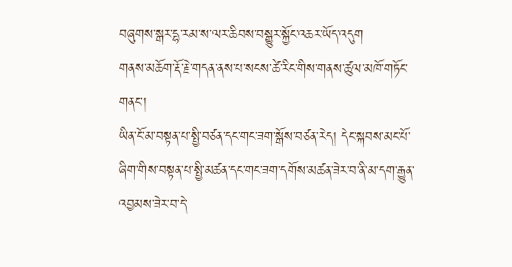བཞུགས་སྒར་དྷ་རམ་ས་ལར་ཆིབས་བསྒྱུར་སྐྱོང་འཆར་ཡོད་འདུག
གནས་མཆོག་རྡོ་རྗེ་གདན་ནས་པ་སངས་ཚེ་རིང་གིས་གནས་ཚུལ་མཁོ་གཏོང་གནང་།
ཡིན་ངོ་མ་བསྟན་པ་སྤྱི་བཙན་དང་གང་ཟག་སྒོས་བཙན་རེད། དེང་སྐབས་མང་པོ་ཞིག་གིས་བསྟན་པ་སྤྱི་མཚན་དང་གང་ཟག་དགོས་མཚན་ཟེར་བ་ནི་མ་དག་རྒྱུན་འབྱམས་ཟེར་བ་དེ་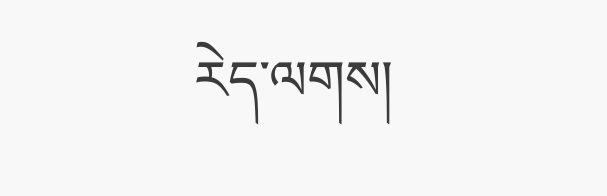རེད་ལགས།